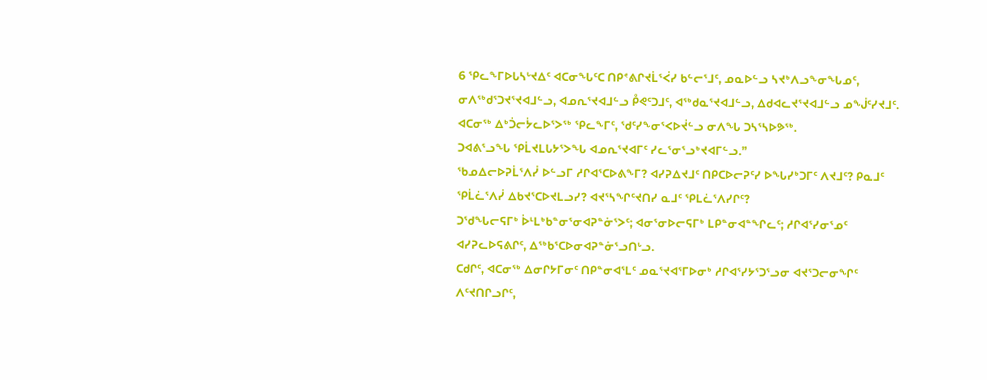6 ᕿᓚᖕᒥᐅᒐᓴᒡᔪᐃᑦ ᐊᑕᓂᖓᑦᑕ ᑎᑭᕝᕕᒋᔪᒫᕐᐹᓯ ᑲᓪᓕᕐᒧᑦ, ᓄᓇᐅᓪᓗ ᓴᔪᒃᐱᓗᖕᓂᖓᓄᑦ, ᓂᐱᖅᑯᕐᑐᔪᕐᔪᐊᒧᓪᓗ, ᐊᓄᕆᕐᔪᐊᒧᓪᓗ ᑬᕙᑦᑐᒧᑦ, ᐊᖅᑯᓇᕐᔪᐊᒧᓪᓗ, ᐃᑯᐊᓚᔪᕐᔪᐊᒧᓪᓗ ᓄᖒᑦᓯᔪᒧᑦ.
ᐊᑕᓂᖅ ᐃᒃᑑᓕᔮᓚᐅᕐᐳᖅ ᕿᓚᖕᒥᑦ, ᖁᑦᓯᖕᓂᕐᐸᐅᔫᓪᓗ ᓂᐱᖓ ᑐᓴᕐᓴᐅᕗᖅ.
ᑐᐊᕕᕐᓗᖓ ᕿᒫᔪᒪᒐᔭᕐᐳᖓ ᐊᓄᕆᕐᔪᐊᒥᑦ ᓯᓚᕐᓂᕐᓗᒃᔪᐊᒥᓪᓗ.”
ᖃᓄᐃᓕᐅᕈᒫᕐᐱᓰ ᐅᓪᓗᒥ ᓱᒋᐊᕐᑕᐅᕕᖕᒥ? ᐊᓯᕈᐃᔪᒧᑦ ᑎᑭᑕᐅᓕᕈᑦᓯ ᐅᖓᓯᒃᑐᒥᑦ ᐱᔪᒧᑦ? ᑭᓇᒧᑦ ᕿᒫᓛᕐᐱᓰ ᐃᑲᔪᕐᑕᐅᔪᒪᓗᓯ? ᐊᔪᕐᓴᖏᑦᔪᑎᓯ ᓇᒧᑦ ᕿᒪᓛᕐᐱᓯᒋᑦ?
ᑐᖁᖓᓕᕋᒥᒃ ᐆᒻᒪᒃᑲᓐᓂᕐᓂᐊᕈᓐᓃᕐᐳᑦ; ᐊᓂᕐᓂᐅᓕᕋᒥᒃ ᒪᑭᓐᓂᐊᓐᖏᓚᑦ; ᓱᒋᐊᕐᓯᓂᕐᓄᑦ ᐊᓯᕈᓚᐅᕋᕕᒋᑦ, ᐃᖅᑲᕐᑕᐅᓂᐊᕈᓐᓃᕐᓗᑎᒡᓗ.
ᑕᑯᒋᑦ, ᐊᑕᓂᖅ ᐃᓂᒋᔭᒥᓂᑦ ᑎᑭᓐᓂᐊᕐᒪᑦ ᓄᓇᕐᔪᐊᕐᒥᐅᓂᒃ ᓱᒋᐊᕐᓯᔭᕐᑐᕐᓗᓂ ᐊᔪᕐᑐᓕᓂᖏᑦ ᐱᑦᔪᑎᒋᓗᒋᑦ,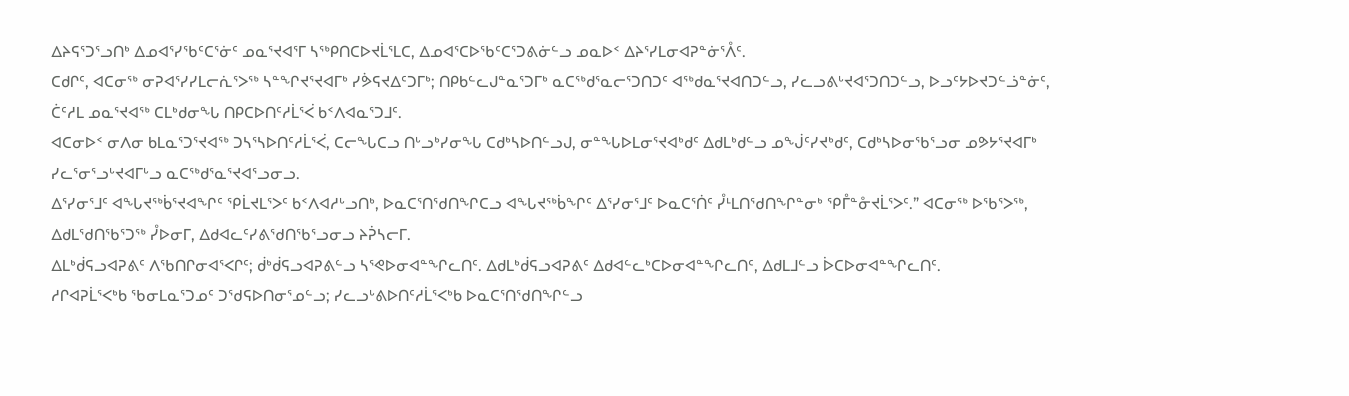ᐃᔨᕋᕐᑐᕐᓗᑎᒃ ᐃᓄᐊᕐᓯᖃᑦᑕᕐᓃᑦ ᓄᓇᕐᔪᐊᕐᒥ ᓴᖅᑭᑎᑕᐅᔪᒫᕐᒪᑕ, ᐃᓄᐊᕐᑕᐅᖃᑦᑕᕐᑐᕕᓃᓪᓗ ᓄᓇᐅᑉ ᐃᔨᕐᓯᒪᓂᐊᕈᓐᓃᕐᐰᑦ.
ᑕᑯᒋᑦ, ᐊᑕᓂᖅ ᓂᕈᐊᕐᓯᓯᒪᓕᕇᕐᐳᖅ ᓴᓐᖏᔪᕐᔪᐊᒥᒃ ᓯᕘᕋᔪᐃᑦᑐᒥᒃ; ᑎᑭᑲᓪᓚᒍᓐᓇᕐᑐᒥᒃ ᓇᑕᖅᑯᕐᓇᓕᕐᑐᑎᑐᑦ ᐊᖅᑯᓇᕐᔪᐊᑎᑐᓪᓗ, ᓯᓚᓗᕕᒡᔪᐊᕐᑐᑎᑐᓪᓗ, ᐅᓗᑦᔭᐅᔪᑐᓪᓘᓐᓃᑦ, ᑖᑦᓱᒪ ᓄᓇᕐᔪᐊᖅ ᑕᒪᒃᑯᓂᖓ ᑎᑭᑕᐅᑎᑦᓱᒫᕐᐹ ᑲᑉᐱᐊᓇᕐᑐᒧᑦ.
ᐊᑕᓂᐅᑉ ᓂᐱᓂ ᑲᒪᓇᕐᑐᕐᔪᐊᖅ ᑐᓴᕐᓴᐅᑎᑦᓱᒫᕐᐹ, ᑕᓕᖓᑕᓗ ᑎᒡᓗᒃᓯᓂᖓ ᑕᑯᒃᓴᐅᑎᓪᓗᒍ, ᓂᓐᖓᐅᒪᓂᕐᔪᐊᒃᑯᑦ ᐃᑯᒪᒃᑯᓪᓗ ᓄᖒᑦᓯᔪᒃᑯᑦ, ᑕᑯᒃᓴᐅᓂᖃᕐᓗᓂ ᓄᕗᔭᕐᔪᐊᒥᒃ ᓯᓚᕐᓂᕐᓗᒡᔪᐊᒥᒡᓗ ᓇᑕᖅᑯᕐᓇᕐᔪᐊᕐᓗᓂᓗ.
ᐃᕐᓯᓂᕐᒧᑦ ᐊᖓᔪᖅᑳᕐᔪᐊᖏᑦ ᕿᒫᔪᒪᕐᐳᑦ ᑲᑉᐱᐊᓱᒡᓗᑎᒃ, ᐅᓇᑕᕐᑎᖁᑎᖏᑕᓗ ᐊᖓᔪᖅᑳᖏᑦ ᐃᕐᓯᓂᕐᒧᑦ ᐅᓇᑕᕐᑏᑦ ᓮᒻᒪᑎᖁᑎᖏᓐᓂᒃ ᕿᒤᓐᓁᔪᒫᕐᐳᑦ.” ᐊᑕᓂᖅ ᐅᖃᕐᐳᖅ, ᐃᑯᒪᖁᑎᖃᕐᑐᖅ ᓮᐅᓂᒥ, ᐃᑯᐊᓚᑦᓯᕕᖁᑎᖃᕐᓗᓂᓗ ᔨᕉᓴᓕᒥ.
ᐃᒪᒃᑰᕋᓗᐊᕈᕕᑦ ᐱᖃᑎᒋᓂᐊᕐᐸᒋᑦ; ᑰᒃᑰᕋᓗᐊᕈᕕᓪᓗ ᓴᕐᕙᐅᓂᐊᓐᖏᓚᑎᑦ. ᐃᑯᒪᒃᑰᕋᓗᐊᕈᕕᑦ ᐃᑯᐊᓪᓚᒃᑕᐅᓂᐊᓐᖏᓚᑎᑦ, ᐃᑯᒪᒧᓪᓗ ᐆᑕᐅᓂᐊᓐᖏᓚᑎᑦ.
ᓱᒋᐊᕈᒫᕐᐸᒃᑲ ᖃᓂᒪᓇᕐᑐᓄᑦ ᑐᖁᕋᐅᑎᓂᕐᓄᓪᓗ; ᓯᓚᓗᒡᕕᐅᑎᑦᓱᒫᕐᐸᒃᑲ ᐅᓇᑕᕐᑎᖁᑎᖏᓪᓗ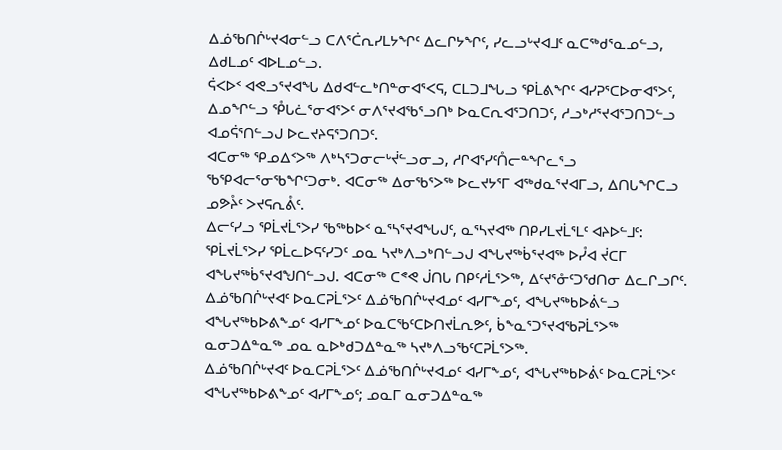ᐃᓅᖃᑎᒌᒡᔪᐊᓂᓪᓗ ᑕᐱᕐᑖᕆᓯᒪᔭᖏᑦ ᐃᓚᒋᔭᖏᑦ, ᓯᓚᓗᒡᔪᐊᒧᑦ ᓇᑕᖅᑯᕐᓇᓄᓪᓗ, ᐃᑯᒪᓄᑦ ᐊᐅᒪᓄᓪᓗ.
ᕌᐸᐅᑉ ᐊᕙᓗᕐᔪᐊᖓ ᐃᑯᐊᓪᓚᒃᑎᓐᓂᐊᕐᐸᕋ, ᑕᒪᑐᒧᖓᓗ ᕿᒫᕕᖏᑦ ᐊᓯᕈᕐᑕᐅᓂᐊᕐᐳᑦ, ᐃᓄᖏᓪᓗ ᕾᒐᓛᕐᓂᐊᕐᐳᑦ ᓂᐱᕐᔪᐊᖃᕐᓗᑎᒃ ᐅᓇᑕᕆᐊᕐᑐᑎᑐᑦ, ᓱᓗᒃᓱᕐᔪᐊᕐᑐᑎᑐᓪᓗ ᐊᓄᕌᕐᑎᓪᓗᒍ ᐅᓚᔪᔨᕋᕐᑐᑎᑐᑦ.
ᐊᑕᓂᖅ ᕿᓄᐃᑉᐳᖅ ᐱᒃᓴᕐᑐᓂᓕᒡᔫᓪᓗᓂᓗ, ᓱᒋᐊᕐᓯᑦᑍᓕᓐᖏᓚᕐᓗ ᖃᕿᐊᓕᕐᓂᖃᖏᑦᑐᓂᒃ. ᐊᑕᓂᖅ ᐃᓂᖃᕐᐳᖅ ᐅᓚᔪᔭᕐᒥ ᐊᖅᑯᓇᕐᔪᐊᒥᓗ, ᐃᑎᒐᖏᑕᓗ ᓄᕗᔧᑦ ᐳᔪᕋᕆᕔᑦ.
ᐃᓕᑦᓯᓗ ᕿᒫᔪᒫᕐᐳᓯ ᖃᖅᑲᐅᑉ ᓇᕐᓴᕐᔪᐊᖓᒍᑦ, ᓇᕐᓴᔪᐊᖅ ᑎᑭᓯᒪᔪᒫᕐᒪᑦ ᐊᔨᐅᓪᒧᑦ: ᕿᒫᔪᒫᕐᐳᓯ ᕿᒫᓚᐅᕋᑦᓯᑐᑦ ᓄᓇ ᓴᔪᒃᐱᓗᒃᑎᓪᓗᒍ ᐊᖓᔪᖅᑳᕐᔪᐊᖅ ᐅᓮᐊ ᔫᑕᒥ ᐊᖓᔪᖅᑳᕐᔪᐊᖑᑎᓪᓗᒍ. ᐊᑕᓂᖅ ᑕᕝᕙ ᒎᑎᒐ ᑎᑭᑦᓱᒫᕐᐳᖅ, ᐃᑦᔪᕐᓁᑦᑐᖁᑎᓂ ᐃᓚᒋᓗᒋᑦ.
ᐃᓅᖃᑎᒌᒡᔪᐊᑦ ᐅᓇᑕᕈᒫᕐᐳᑦ ᐃᓅᖃᑎᒌᒡᔪᐊᓄᑦ ᐊᓯᒥᖕᓄᑦ, ᐊᖓᔪᖅᑲᐅᕖᓪᓗ ᐊᖓᔪᖅᑲᐅᕕᖕᓄᑦ ᐊᓯᒥᖕᓄᑦ ᐅᓇᑕᖃᑦᑕᐅᑎᔪᒫᕆᕗᑦ, ᑳᖕᓇᕐᑐᕐᔪᐊᖃᕈᒫᕐᐳᖅ ᓇᓂᑐᐃᓐᓇᖅ ᓄᓇ ᓇᐅᒃᑯᑐᐃᓐᓇᖅ ᓴᔪᒃᐱᓗᖃᑦᑕᕈᒫᕐᐳᖅ.
ᐃᓅᖃᑎᒌᒡᔪᐊᑦ ᐅᓇᑕᕈᒫᕐᐳᑦ ᐃᓅᖃᑎᒌᒡᔪᐊᓄᑦ ᐊᓯᒥᖕᓄᑦ, ᐊᖓᔪᖅᑲᐅᕖᑦ ᐅᓇᑕᕈᒫᕐᐳᑦ ᐊᖓᔪᖅᑲᐅᕕᖕᓄᑦ ᐊᓯᒥᖕᓄᑦ; ᓄᓇᒥ ᓇᓂᑐᐃᓐᓇᖅ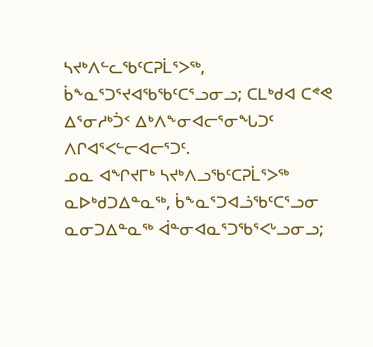ᓴᔪᒃᐱᓪᓚᖃᑦᑕᕈᒫᕐᐳᖅ, ᑳᖕᓇᕐᑐᕐᔪᐊᖃᖃᑦᑕᕐᓗᓂᓗ; ᑕᒪᒃᑯᐊ ᑕᕝᕙ ᐃᕐᓂᓱᒃᑑᑉ ᐃᒃᐱᖕᓂᐊᓕᕐᓂᖓᑐᑦ ᐱᒋᐊᕐᐸᓪᓕᐊᓕᕐᑐᑦ.
ᓄᓇ ᐊᖏᔪᒥᒃ ᓴᔪᒃᐱᓗᖃᑦᑕᕈᒫᕐᐳᖅ ᓇᐅᒃᑯᑐᐃᓐᓇᖅ, ᑳᖕᓇᕐᑐᐊᓘᖃᑦᑕᕐᓗᓂ ᓇᓂᑐᐃᓐᓇᖅ ᐋᓐᓂᐊᓇᕐᑐᖃᕐᐸᒡᓗᓂᓗ;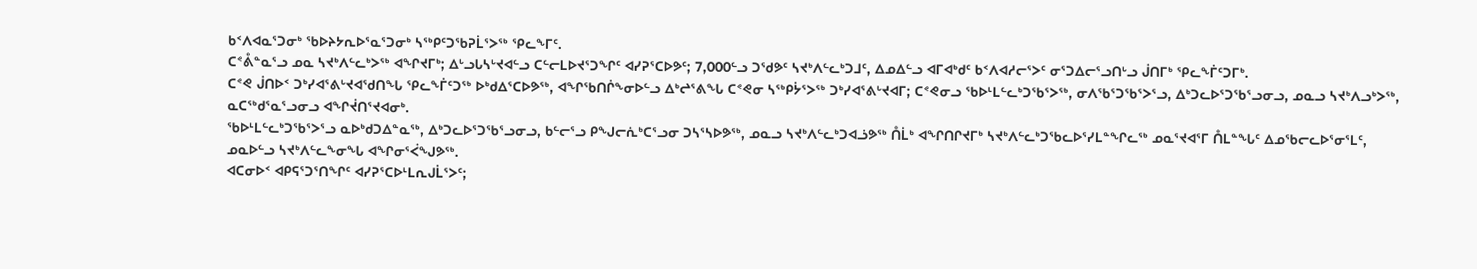ᑲᑉᐱᐊᓇᕐᑐᓂᒃ ᖃᐅᔨᔭᕆᐅᕐᓇᕐᑐᓂᒃ ᓴᖅᑭᑦᑐᖃᕈᒫᕐᐳᖅ ᕿᓚᖕᒥᑦ.
ᑕᕝᕔᓐᓇᕐᓗ ᓄᓇ ᓴᔪᒃᐱᓪᓚᒃᐳᖅ ᐊᖏᔪᒥᒃ; ᐃᒡᓗᒐᓴᒡᔪᐊᓪᓗ ᑕᓪᓕᒪᐅᔪᕐᑐᖏᑦ ᐊᓯᕈᕐᑕᐅᕗᑦ; 7,000ᓪᓗ ᑐᖁᕗᑦ ᓴᔪᒃᐱᓪᓚᒃᑐᒧᑦ, ᐃᓄᐃᓪᓗ ᐊᒥᐊᒃᑯᑦ ᑲᑉᐱᐊᓱᓕᕐᐳᑦ ᓂᕐᑐᐃᓕᕐᓗᑎᒡᓗ ᒎᑎᒥᒃ ᕿᓚᖕᒦᑦᑐᒥᒃ.
ᑕᕝᕙ ᒎᑎᐅᑉ ᑐᒃᓯᐊᕐᕕᒡᔪᐊᖁᑎᖓ ᕿᓚᖕᒦᑦᑐᖅ ᐅᒃᑯᐃᕐᑕᐅᕗᖅ, ᐊᖏᖃᑎᒌᖕᓂᐅᓪᓗ ᐃᒃᖠᕐᕕᖓ ᑕᕝᕙᓂ ᓴᖅᑭᔮᕐᐳᖅ ᑐᒃᓯᐊᕐᕕᒡᔪᐊᒥ; ᑕᕝᕙᓂᓗ ᖃᐅᒻᒪᓪᓚᒃᑐᖃᕐᐳᖅ, ᓂᐱᖃᕐᑐᖃᕐᐳᕐᓗ, ᐃᒃᑐᓚᐅᕐᑐᖃᕐᓗᓂᓗ, ᓄᓇᓗ ᓴᔪᒃᐱᓗᒃᐳᖅ, ᓇᑕᖅᑯᕐᓇᕐᓗᓂᓗ ᐊᖏᔫᑎᕐᔪᐊᓂᒃ.
ᖃᐅᒻᒪᓪᓚᒃᑐᖃᕐᐳᕐᓗ ᓇᐅᒃᑯᑐᐃᓐᓇᖅ, ᐃᒃᑐᓚᐅᕐᑐᖃᕐᓗᓂᓗ, ᑲᓪᓕᕐᓗ ᑭᖑᓕᕇᒃᑕᕐᓗᓂ ᑐᓴᕐᓴᐅᕗᖅ, ᓄᓇᓗ ᓴᔪᒃᐱᓪᓚᒃᑐᐊᓘᕗᖅ ᑍᒫᒃ ᐊᖏᑎᒋᔪᒥᒃ ᓴᔪᒃᐱᓪᓚᒃᑐᖃᓚᐅᕐᓯᒪᓐᖏᓚᖅ ᓄᓇᕐᔪᐊᕐᒥ ᑍᒪᓐᖓᑦ ᐃᓄᖃᓕᓚᐅᕐᓂᕐᒪᑦ, ᓄᓇᐅᓪᓗ ᓴᔪᒃᐱᓪᓚᖕᓂᖓ ᐊᖏᓂᕐᐹᖑᕗᖅ.
ᐊᑕᓂᐅᑉ ᐊᑭᕋᕐᑐᕐᑎᖏᑦ ᐊᓯᕈᕐᑕᐅᒻᒪᕆᒍᒫᕐᐳᑦ;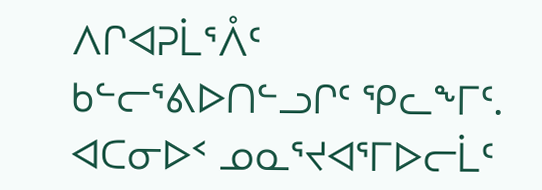ᐱᒋᐊᕈᒫᕐᐰᑦ ᑲᓪᓕᕐᕕᐅᑎᓪᓗᒋᑦ ᕿᓚᖕᒥᑦ. ᐊᑕᓂᐅᑉ ᓄᓇᕐᔪᐊᕐᒥᐅᓕᒫᑦ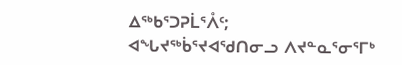ᐃᖅᑲᕐᑐᕈᒫᕐᐰᑦ; ᐊᖓᔪᖅᑳᕐᔪᐊᖁᑎᓂᓗ ᐱᔪᓐᓇᕐᓂᕐᒥᒃ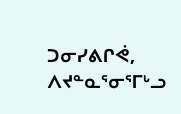ᑐᓂᓯᕕᒋᕚ, ᐱᔪᓐᓇᕐᓂᕐᒥᒡᓗ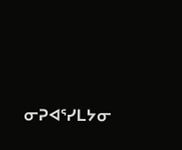ᓂᕈᐊᕐᓯᒪᔭᓂ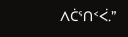ᐱᑖᕐᑎᑉᐹ.”